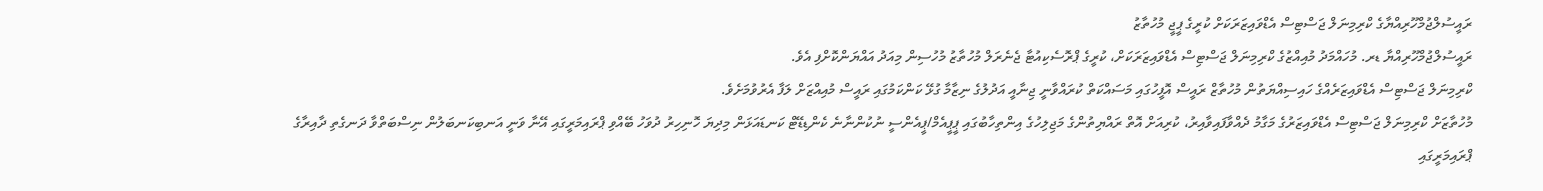ރައީސުލްޖުމްހޫރިއްޔާގެ ކްރިމިނަލް ޖަސްޓިސް އެޑްވައިޒަރަކަށް ކުރީގެ ޕީޖީ މުހުތާޒު
ރައީސުލްޖުމްހޫރިއްޔާ ޑރ. މުހައްމަދު މުއިއްޒުގެ ކްރިމިނަލް ޖަސްޓިސް އެޑްވައިޒަރަކަށް، ކުރީގެ ޕްރޮސެކިއުޓާ ޖެނެރަލް މުހުތާޒު މުހުސިން މިއަދު އައްޔަންކޮށްފި އެވެ.
ކްރިމިނަލް ޖަސްޓިސް އެޑްވައިޒަރެއްގެ ހައިސިއްޔަތުން މުހުތާޒް ރައީސް އޮފީހުގައި މަސައްކަތް ކުރައްވާނީ ޖިނާއީ އަދުލުގެ ނިޒާމާ ގުޅޭ ކަންކަމުގައި ރައީސް މުއިއްޒަށް ލަފާ އެރުވުމަށެވެ.
މުހުތާޒަށް ކްރިމިނަލް ޖަސްޓިސް އެޑްވައިޒަރުގެ މަގާމު ދެއްވާފައިވާއިރު، ކުރިއަށް އޮތް ރައްޔިތުންގެ މަޖިލިހުގެ އިންތިހާބުގައި ޕީޕީއެމް/ޕީއެންސީ ނުކުންނާނެ ކެންޑިޑޭޓް ކަނޑައަޅަން މިދިޔަ ހޮނިހިރު ދުވަހު ބޭއްވި ޕްރައިމަރީގައި އޭނާ ވަނީ އަނބިކަނބަލުން ނިސްބަތްވާ ދަނގެތި ދާއިރާގެ ޕްރައިމަރީގައި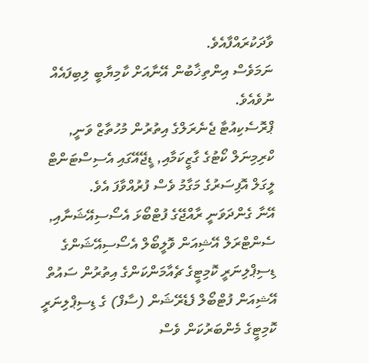ވާދަކުރައްފާއެވެ.
ނަމަވެސް އިންތިޚާބުން އޭނާއަށް ކާމިޔާބީ ލިބިފައެއް ނުވެއެވެ.
ޕްރޮސެކިއުޓާ ޖެނެރަލްގެ އިތުރުން މުހުތާޒް ވަނީ, ކްރިމިނަލް ކޯޓުގެ ގާޒީކަމާއި, ޑީޖޭއޭގައި އެސިސްޓަންޓް ލީގަލް އޮފިސަރުގެ މަގާމު ވެސް ފުރުއްވާފަ އެވެ.
އޭނާ ގެންދަވަނީ ރާއްޖޭގެ ފުޓްބޯޅަ އެސޯސިއޭޝަނާއި, ސެންޓްރަލް އޭޝިއަން ވޮލީބޯލް އެސޯސިއޭޝަންގެ ޑިސިޕްލިނަރީ ކޮމިޓީގެ ޗެއާމަންކަންގެ އިތުރުން ސައުތް އޭޝިއަން ފުޓްބޯލް ފެޑެރޭޝަން (ސާފް) ގެ ޑިސިޕްލިނަރީ ކޮމިޓީގެ މެންބަރުކަން ވެސް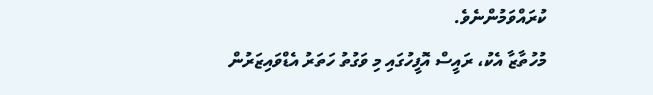ކުރައްވަމުންނެވެ.
މުހުތާޒާ އެކު، ރައީސް އޮފީހުގައި މި ވަގުތު ހަތަރު އެޑްވައިޒަރުން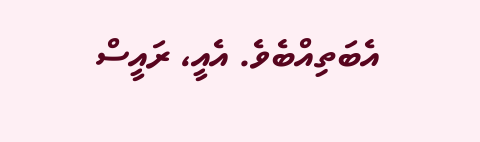އެބަތިއްބެވެ. އެއީ، ރައީސް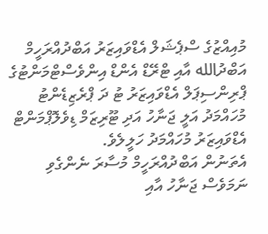މުއިއްޒުގެ ސްޕެޝަލް އެޑްވައިޒަރު އަބްދުއްރަހީމް އަބްދުالله އާއި ޓްރޭޑް އެންޑް އިންވެސްޓްމަންޓުގެ ޕްރިންސިޕަލް އެޑްވައިޒަރު ޓު ދަ ޕްރެޒިޑެންޓު މުހައްމަދު އަލީ ޖަނާހު އަދި ޓޫރިޒަމް ޑިވެލޮޕްމަންޓް އެޑްވައިޒަރު މުހައްމަދު ހަލީލެވެ.
އެތަނުން އަބްދުއްރަހީމް މުސާރަ ނެންގެވި ނަމަވެސް ޖަނާހު އާއި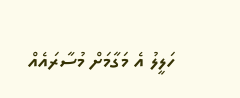ހަލީލު އެ މަގާމަށް މުސާރައެއް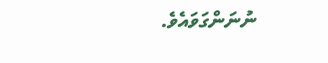ނުނަންގަވައެވެ.